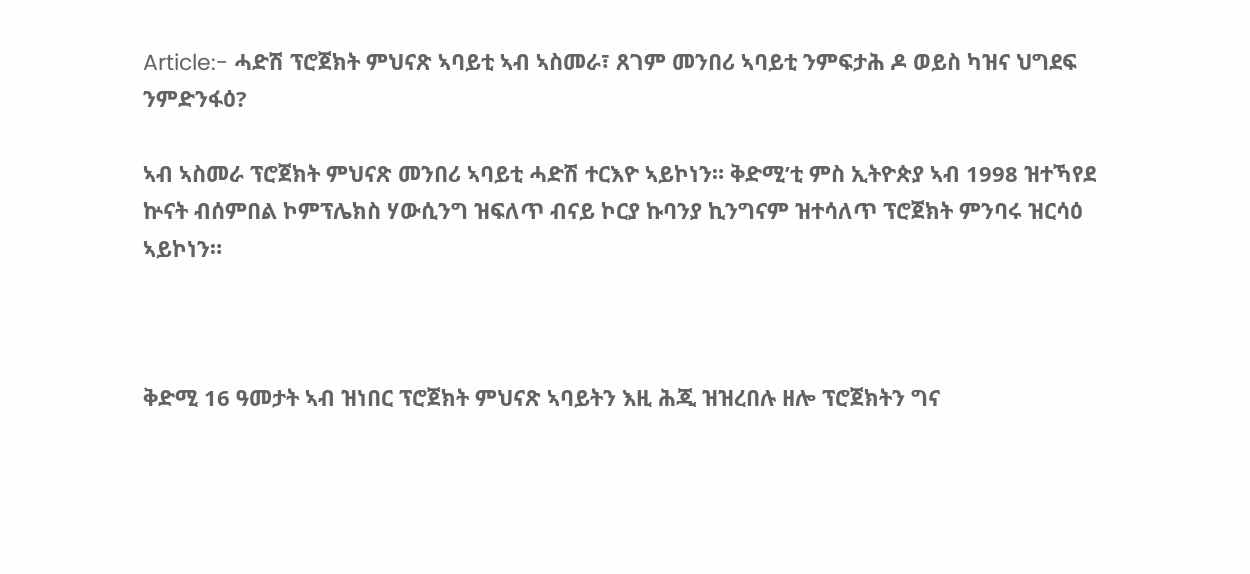Article:- ሓድሽ ፕሮጀክት ምህናጽ ኣባይቲ ኣብ ኣስመራ፣ ጸገም መንበሪ ኣባይቲ ንምፍታሕ ዶ ወይስ ካዝና ህግደፍ ንምድንፋዕ?

ኣብ ኣስመራ ፕሮጀክት ምህናጽ መንበሪ ኣባይቲ ሓድሽ ተርእዮ ኣይኮነን። ቅድሚ’ቲ ምስ ኢትዮጵያ ኣብ 1998 ዝተኻየደ ኵናት ብሰምበል ኮምፕሌክስ ሃውሲንግ ዝፍለጥ ብናይ ኮርያ ኩባንያ ኪንግናም ዝተሳለጥ ፕሮጀክት ምንባሩ ዝርሳዕ ኣይኮነን።



ቅድሚ 16 ዓመታት ኣብ ዝነበር ፕሮጀክት ምህናጽ ኣባይትን እዚ ሕጂ ዝዝረበሉ ዘሎ ፕሮጀክትን ግና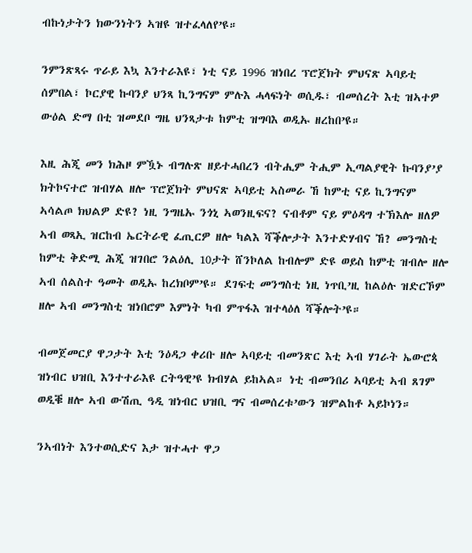ብኩነታትን ክውንነትን ኣዝዩ ዝተፈላለየ’ዩ።

ንምንጽጻሩ ጥራይ እኳ እንተራእዩ፣ ነቲ ናይ 1996 ዝነበረ ፕሮጀክት ምህናጽ ኣባይቲ ሰምበል፣ ኮርያዊ ኩባንያ ህንጻ ኪንግናም ምሉእ ሓላፍነት ወሲዱ፣ ብመሰረት እቲ ዝኣተዎ ውዕል ድማ በቲ ዝመደቦ ግዜ ህንጻታቱ ከምቲ ዝግባእ ወዲኡ ዘረከበ’ዩ።

እዚ ሕጂ መን ክሕዞ ምዃኑ ብግሉጽ ዘይተሓበረን ብትሒም ትሒም ኢጣልያዊት ኩባንያ’ያ ክትኮናተሮ ዝብሃል ዘሎ ፕሮጀክት ምህናጽ ኣባይቲ ኣስመራ ኸ ከምቲ ናይ ኪንግናም ኣሳልጦ ክህልዎ ድዩ? ነዚ ንግዜኡ ንጎኒ ኣወንዚፍና? ናብቶም ናይ ምዕዳግ ተኽእሎ ዘለዎ ኣብ ወጻኢ ዝርከብ ኤርትራዊ ፈጢርዎ ዘሎ ካልእ ሻቕሎታት እንተድሃብና ኸ? መንግስቲ ከምቲ ቅድሚ ሕጂ ዝገበሮ ንልዕሊ 10ታት ሸንኮለል ከብሎም ድዩ ወይስ ከምቲ ዝብሎ ዘሎ ኣብ ሰልስተ ዓመት ወዲኡ ከረክቦም’ዩ። ደገፍቲ መንግስቲ ነዚ ነጥቢ’ዚ ከልዕሉ ዝድርኾም ዘሎ ኣብ መንግስቲ ዝነበሮም እምነት ካብ ምጥፋእ ዝተላዕለ ሻቕሎት’ዩ።

ብመጀመርያ ዋጋታት እቲ ንዕዳጋ ቀሪቡ ዘሎ ኣባይቲ ብመንጽር እቲ ኣብ ሃገራት ኤውሮጳ ዝነብር ህዝቢ እንተተራእዩ ርትዓዊ’ዩ ክብሃል ይከኣል። ነቲ ብመንበሪ ኣባይቲ ኣብ ጸገም ወዲቑ ዘሎ ኣብ ውሽጢ ዓዲ ዝነብር ህዝቢ ግና ብመሰረቱ’ውን ዝምልከቶ ኣይኮነን።

ንኣብነት እንተወሲድና እታ ዝተሓተ ዋጋ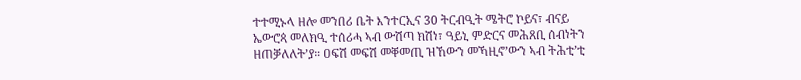ተተሚኑላ ዘሎ መንበሪ ቤት እንተርኢና 30 ትርብዒት ሜትሮ ኮይና፣ ብናይ ኤውሮጳ መለክዒ ተሰሪሓ ኣብ ውሽጣ ክሽነ፣ ዓይኒ ምድርና መሕጸቢ ሰብነትን ዘጠቓለለት’ያ። ዐፍሽ መፍሽ መቐመጢ ዝኸውን መኻዚኖ’ውን ኣብ ትሕቲ’ቲ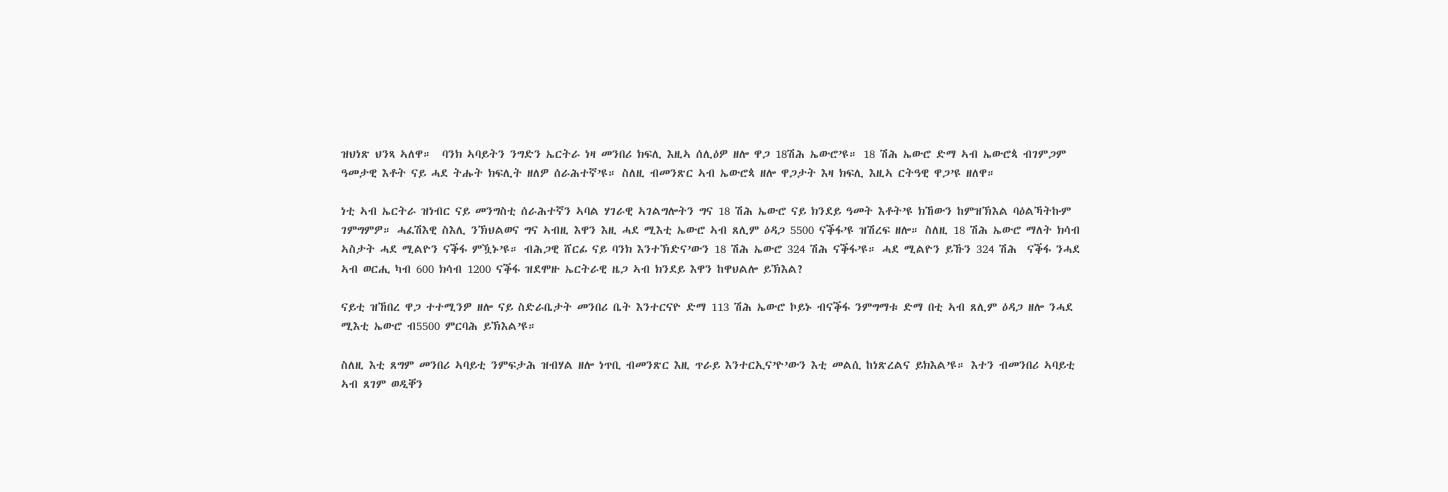ዝህነጽ ህንጻ ኣለዋ።  ባንክ ኣባይትን ንግድን ኤርትራ ነዛ መንበሪ ክፍሊ እዚኣ ሰሊዕዎ ዘሎ ዋጋ 18ሽሕ ኤውሮ’ዩ። 18 ሽሕ ኤውሮ ድማ ኣብ ኤውሮጳ ብገምጋም ዓመታዊ እቶት ናይ ሓደ ትሑት ክፍሊት ዘለዎ ሰራሕተኛ’ዩ። ስለዚ ብመንጽር ኣብ ኤውሮጳ ዘሎ ዋጋታት እዛ ክፍሊ እዚኣ ርትዓዊ ዋጋ’ዩ ዘለዋ።

ነቲ ኣብ ኤርትራ ዝነብር ናይ መንግስቲ ሰራሕተኛን ኣባል ሃገራዊ ኣገልግሎትን ግና 18 ሽሕ ኤውሮ ናይ ክንደይ ዓመት እቶት’ዩ ክኸውን ከምዝኽእል ባዕልኻትኩም ገምግምዎ። ሓፈሽእዊ ስእሊ ንኽህልወና ግና ኣብዚ እዋን እዚ ሓደ ሚእቲ ኤውሮ ኣብ ጸሊም ዕዳጋ 5500 ናቕፋ’ዩ ዝሽረፍ ዘሎ። ስለዚ 18 ሽሕ ኤውሮ ማለት ክሳብ ኣስታት ሓደ ሚልዮን ናቕፋ ምዃኑ’ዩ። ብሕጋዊ ሸርፊ ናይ ባንክ እንተኽድና’ውን 18 ሽሕ ኤውሮ 324 ሽሕ ናቕፋ’ዩ። ሓደ ሚልዮን ይኹን 324 ሽሕ  ናቕፋ ንሓደ ኣብ ወርሒ ካብ 600 ክሳብ 1200 ናቕፋ ዝደሞዙ ኤርትራዊ ዜጋ ኣብ ክንደይ እዋን ከዋህልሎ ይኽእል?

ናይቲ ዝኸበረ ዋጋ ተተሚንዎ ዘሎ ናይ ስድራቤታት መንበሪ ቤት እንተርናዮ ድማ 113 ሽሕ ኤውሮ ኮይኑ ብናቕፋ ንምግማቱ ድማ በቲ ኣብ ጸሊም ዕዳጋ ዘሎ ንሓደ ሚእቲ ኤውሮ ብ5500 ምርባሕ ይኽእል’ዩ።

ስለዚ እቲ ጸግም መንበሪ ኣባይቲ ንምፍታሕ ዝብሃል ዘሎ ነጥቢ ብመንጽር እዚ ጥራይ እንተርኢና’ዮ’ውን እቲ መልሲ ከነጽረልና ይክእል’ዩ። እተን ብመንበሪ ኣባይቲ ኣብ ጸገም ወዲቐን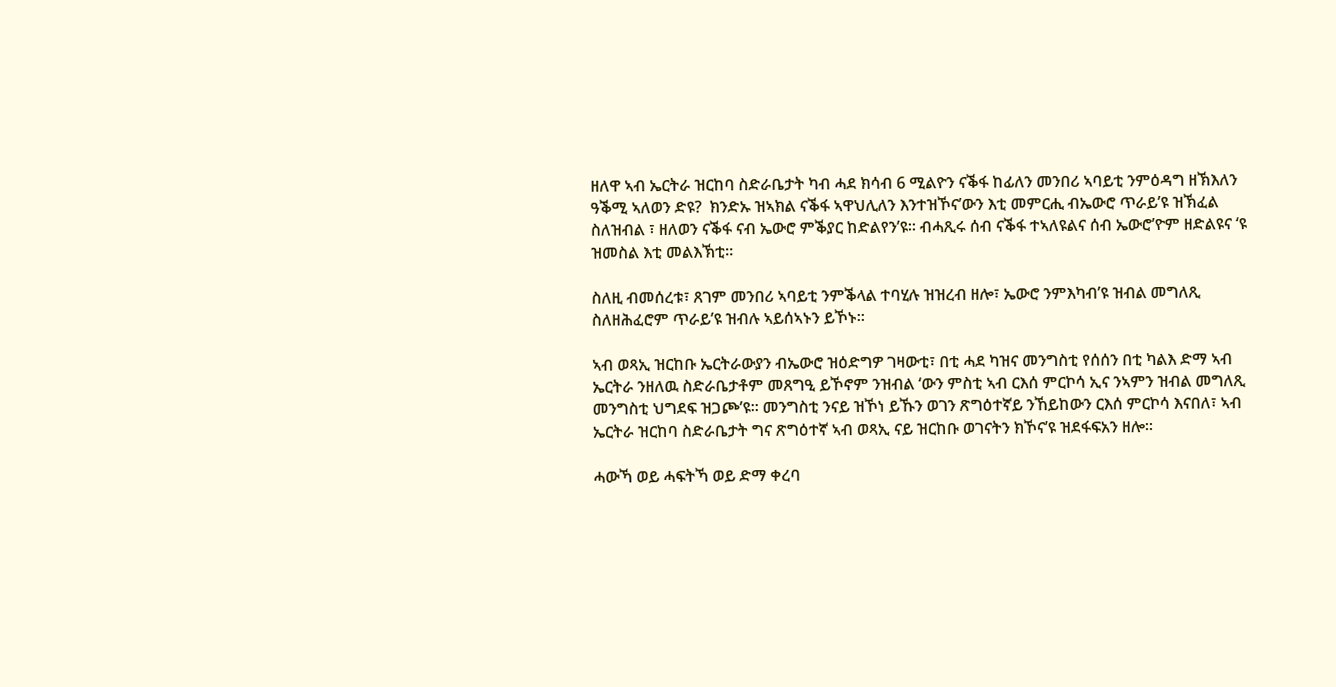ዘለዋ ኣብ ኤርትራ ዝርከባ ስድራቤታት ካብ ሓደ ክሳብ 6 ሚልዮን ናቕፋ ከፊለን መንበሪ ኣባይቲ ንምዕዳግ ዘኽእለን ዓቕሚ ኣለወን ድዩ?  ክንድኡ ዝኣክል ናቕፋ ኣዋህሊለን እንተዝኾና’ውን እቲ መምርሒ ብኤውሮ ጥራይ’ዩ ዝኽፈል ስለዝብል ፣ ዘለወን ናቕፋ ናብ ኤውሮ ምቕያር ከድልየን’ዩ። ብሓጺሩ ሰብ ናቕፋ ተኣለዩልና ሰብ ኤውሮ’ዮም ዘድልዩና ‘ዩ ዝመስል እቲ መልእኽቲ።

ስለዚ ብመሰረቱ፣ ጸገም መንበሪ ኣባይቲ ንምቕላል ተባሂሉ ዝዝረብ ዘሎ፣ ኤውሮ ንምእካብ’ዩ ዝብል መግለጺ ስለዘሕፈሮም ጥራይ’ዩ ዝብሉ ኣይሰኣኑን ይኾኑ።

ኣብ ወጻኢ ዝርከቡ ኤርትራውያን ብኤውሮ ዝዕድግዎ ገዛውቲ፣ በቲ ሓደ ካዝና መንግስቲ የሰሰን በቲ ካልእ ድማ ኣብ ኤርትራ ንዘለዉ ስድራቤታቶም መጸግዒ ይኾኖም ንዝብል ‘ውን ምስቲ ኣብ ርእሰ ምርኮሳ ኢና ንኣምን ዝብል መግለጺ መንግስቲ ህግደፍ ዝጋጮ’ዩ። መንግስቲ ንናይ ዝኾነ ይኹን ወገን ጽግዕተኛይ ንኸይከውን ርእሰ ምርኮሳ እናበለ፣ ኣብ ኤርትራ ዝርከባ ስድራቤታት ግና ጽግዕተኛ ኣብ ወጻኢ ናይ ዝርከቡ ወገናትን ክኾና’ዩ ዝደፋፍአን ዘሎ።

ሓውኻ ወይ ሓፍትኻ ወይ ድማ ቀረባ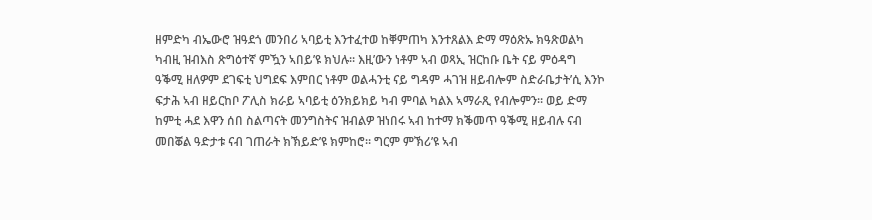ዘምድካ ብኤውሮ ዝዓደጎ መንበሪ ኣባይቲ እንተፈተወ ከቐምጠካ እንተጸልእ ድማ ማዕጽኡ ክዓጽወልካ ካብዚ ዝብእስ ጽግዕተኛ ምዃን ኣበይ’ዩ ክህሉ። እዚ’ውን ነቶም ኣብ ወጻኢ ዝርከቡ ቤት ናይ ምዕዳግ ዓቕሚ ዘለዎም ደገፍቲ ህግደፍ እምበር ነቶም ወልሓንቲ ናይ ግዳም ሓገዝ ዘይብሎም ስድራቤታት’ሲ እንኮ ፍታሕ ኣብ ዘይርከቦ ፖሊስ ክራይ ኣባይቲ ዕንክይክይ ካብ ምባል ካልእ ኣማራጺ የብሎምን። ወይ ድማ ከምቲ ሓደ እዋን ሰበ ስልጣናት መንግስትና ዝብልዎ ዝነበሩ ኣብ ከተማ ክቕመጥ ዓቕሚ ዘይብሉ ናብ መበቖል ዓድታቱ ናብ ገጠራት ክኽይድ’ዩ ክምከሮ። ግርም ምኽሪ’ዩ ኣብ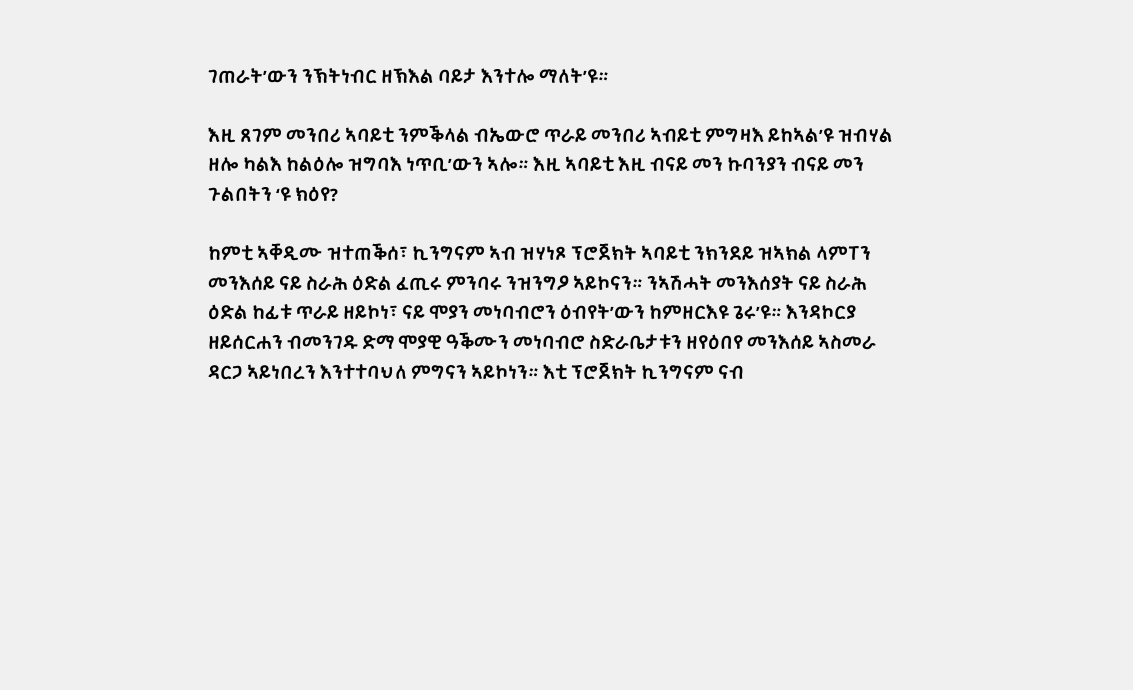ገጠራት’ውን ንኽትነብር ዘኽእል ባይታ እንተሎ ማለት’ዩ።

እዚ ጸገም መንበሪ ኣባይቲ ንምቕላል ብኤውሮ ጥራይ መንበሪ ኣብይቲ ምግዛእ ይከኣል’ዩ ዝብሃል ዘሎ ካልእ ከልዕሎ ዝግባእ ነጥቢ’ውን ኣሎ። እዚ ኣባይቲ እዚ ብናይ መን ኩባንያን ብናይ መን ጉልበትን ‘ዩ ክዕየ?

ከምቲ ኣቐዲሙ ዝተጠቕሰ፣ ኪንግናም ኣብ ዝሃነጾ ፕሮጀክት ኣባይቲ ንክንደይ ዝኣክል ላምፐን መንእሰይ ናይ ስራሕ ዕድል ፈጢሩ ምንባሩ ንዝንግዖ ኣይኮናን። ንኣሽሓት መንእሰያት ናይ ስራሕ ዕድል ከፊቱ ጥራይ ዘይኮነ፣ ናይ ሞያን መነባብሮን ዕብየት’ውን ከምዘርእዩ ጌሩ’ዩ። እንዳኮርያ ዘይሰርሐን ብመንገዱ ድማ ሞያዊ ዓቕሙን መነባብሮ ስድራቤታቱን ዘየዕበየ መንእሰይ ኣስመራ ዳርጋ ኣይነበረን እንተተባህለ ምግናን ኣይኮነን። እቲ ፕሮጀክት ኪንግናም ናብ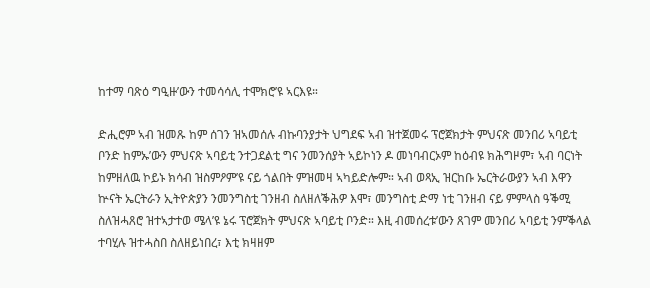ከተማ ባጽዕ ግዒዙ’ውን ተመሳሳሊ ተሞክሮ’ዩ ኣርእዩ።

ድሒሮም ኣብ ዝመጹ ከም ሰገን ዝኣመሰሉ ብኩባንያታት ህግደፍ ኣብ ዝተጀመሩ ፕሮጀክታት ምህናጽ መንበሪ ኣባይቲ ቦንድ ከምኡ’ውን ምህናጽ ኣባይቲ ንተጋደልቲ ግና ንመንሰያት ኣይኮነን ዶ መነባብርኦም ከዕብዩ ክሕግዞም፣ ኣብ ባርነት ከምዘለዉ ኮይኑ ክሳብ ዝስምዖም’ዩ ናይ ጎልበት ምዝመዛ ኣካይድሎም። ኣብ ወጻኢ ዝርከቡ ኤርትራውያን ኣብ እዋን ኵናት ኤርትራን ኢትዮጵያን ንመንግስቲ ገንዘብ ስለዘለቕሕዎ እሞ፣ መንግስቲ ድማ ነቲ ገንዘብ ናይ ምምላስ ዓቕሚ ስለዝሓጸሮ ዝተኣታተወ ሜላ’ዩ ኔሩ ፕሮጀክት ምህናጽ ኣባይቲ ቦንድ። እዚ ብመሰረቱ’ውን ጸገም መንበሪ ኣባይቲ ንምቕላል ተባሂሉ ዝተሓስበ ስለዘይነበረ፣ እቲ ክዛዘም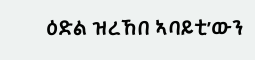ዕድል ዝረኸበ ኣባይቲ’ውን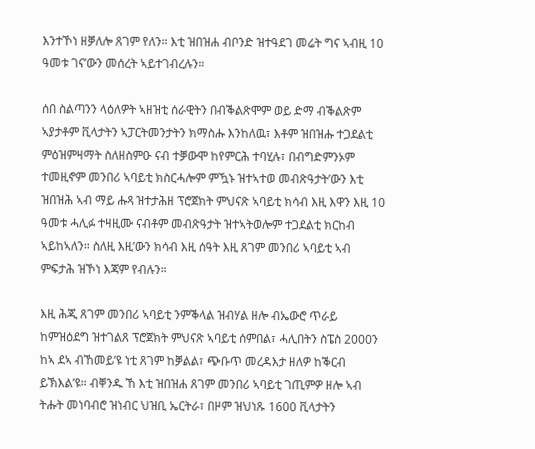እንተኾነ ዘቓለሎ ጸገም የለን። እቲ ዝበዝሐ ብቦንድ ዝተዓደገ መሬት ግና ኣብዚ 10 ዓመቱ ገና’ውን መሰረት ኣይተገብረሉን።

ሰበ ስልጣንን ላዕለዎት ኣዘዝቲ ሰራዊትን በብቕልጽሞም ወይ ድማ ብቕልጽም ኣያታቶም ቪላታትን ኣፓርትመንታትን ክማስሑ እንከለዉ፣ እቶም ዝበዝሑ ተጋደልቲ ምዕዝምዛማት ስለዘስምዑ ናብ ተቓውሞ ከየምርሕ ተባሂሉ፣ በብግድምንኦም ተመዚኖም መንበሪ ኣባይቲ ክስርሓሎም ምዃኑ ዝተኣተወ መብጽዓታት’ውን እቲ ዝበዝሕ ኣብ ማይ ሑጻ ዝተታሕዘ ፕሮጀክት ምህናጽ ኣባይቲ ክሳብ እዚ እዋን እዚ 10 ዓመቱ ሓሊፉ ተዛዚሙ ናብቶም መብጽዓታት ዝተኣትወሎም ተጋደልቲ ክርከብ ኣይከኣለን። ስለዚ እዚ’ውን ክሳብ እዚ ሰዓት እዚ ጸገም መንበሪ ኣባይቲ ኣብ ምፍታሕ ዝኾነ እጃም የብሉን።

እዚ ሕጂ ጸገም መንበሪ ኣባይቲ ንምቕላል ዝብሃል ዘሎ ብኤውሮ ጥራይ ከምዝዕደግ ዝተገልጸ ፕሮጀክት ምህናጽ ኣባይቲ ሰምበል፣ ሓሊበትን ስፔስ 2000ን ከኣ ደኣ ብኸመይ’ዩ ነቲ ጸገም ከቓልል፣ ጭቡጥ መረዳእታ ዘለዎ ከቕርብ ይኽእል’ዩ። ብቐንዱ ኸ እቲ ዝበዝሐ ጸገም መንበሪ ኣባይቲ ገጢምዎ ዘሎ ኣብ ትሑት መነባብሮ ዝነብር ህዝቢ ኤርትራ፣ በዞም ዝህነጹ 1600 ቪላታትን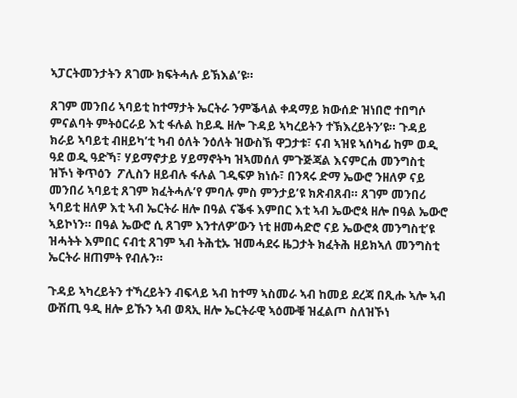ኣፓርትመንታትን ጸገሙ ክፍትሓሉ ይኽእል’ዩ።

ጸገም መንበሪ ኣባይቲ ከተማታት ኤርትራ ንምቕላል ቀዳማይ ክውሰድ ዝነበሮ ተበግሶ ምናልባት ምትዕርራይ እቲ ፋሉል ከይዱ ዘሎ ጉዳይ ኣካረይትን ተኽእረይትን’ዩ። ጉዳይ ክራይ ኣባይቲ ብዘይካ’ቲ ካብ ዕለት ንዕለት ዝውስኽ ዋጋታቱ፣ ናብ ኣዝዩ ኣሰካፊ ከም ወዲ ዓደ ወዲ ዓድኻ፣ ሃይማኖታይ ሃይማኖትካ ዝኣመሰለ ምጉጅጃል እናምርሐ መንግስቲ ዝኾነ ቅጥዕን  ፖሊስን ዘይብሉ ፋሉል ገዲፍዎ ክነሱ፣ በንጻሩ ድማ ኤውሮ ንዘለዎ ናይ መንበሪ ኣባይቲ ጸገም ክፈትሓሉ’የ ምባሉ ምስ ምንታይ’ዩ ክጽብጸብ። ጸገም መንበሪ ኣባይቲ ዘለዎ እቲ ኣብ ኤርትራ ዘሎ በዓል ናቕፋ እምበር እቲ ኣብ ኤውሮጳ ዘሎ በዓል ኤውሮ ኣይኮነን። በዓል ኤውሮ ሲ ጸገም እንተለዎ’ውን ነቲ ዘመሓድሮ ናይ ኤውሮጳ መንግስቲ’ዩ ዝሓትት እምበር ናብቲ ጸገም ኣብ ትሕቲኡ ዝመሓደሩ ዜጋታት ክፈትሕ ዘይክኣለ መንግስቲ ኤርትራ ዘጠምት የብሉን።

ጉዳይ ኣካረይትን ተኻረይትን ብፍላይ ኣብ ከተማ ኣስመራ ኣብ ከመይ ደረጃ በጺሑ ኣሎ ኣብ ውሽጢ ዓዲ ዘሎ ይኹን ኣብ ወጻኢ ዘሎ ኤርትራዊ ኣዕሙቑ ዝፈልጦ ስለዝኾነ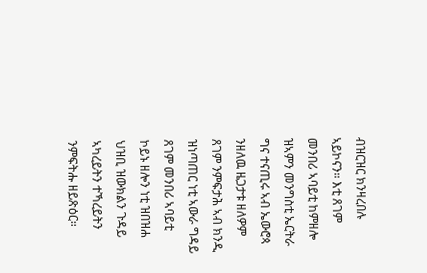ብዝርዝር ክንዛረበሉ ኣይኮናን። እቲ ጸገም መንበሪ ኣባይቲ ከምዘሎ ዝኣምን መንግስቲ ኤርትራ ግና ተናጢሩ ኣብ ኤውሮጳ ንዘለዉ ዜጋታቱ ዘለዎም ጸገም ንምፍታሕ ኣብ ክንዲ ዝነጣጠር ነቲ ኣውራ ግዳይ ጸገም መንበሪ ኣባይቲ ኮይኑ ዘሎን ነቲ ዝበዝሐ ህዝቢ ዝውክልን ጉዳይ ኣካረይትን ተኻረይትን ንምፍትሑ ዘይጽዕር።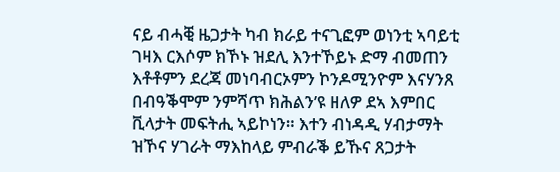ናይ ብሓቒ ዜጋታት ካብ ክራይ ተናጊፎም ወነንቲ ኣባይቲ ገዛእ ርእሶም ክኾኑ ዝደሊ እንተኾይኑ ድማ ብመጠን እቶቶምን ደረጃ መነባብርኦምን ኮንዶሚንዮም እናሃንጸ በብዓቕሞም ንምሻጥ ክሕልን’ዩ ዘለዎ ደኣ እምበር ቪላታት መፍትሒ ኣይኮነን። እተን ብነዳዲ ሃብታማት ዝኾና ሃገራት ማእከላይ ምብራቕ ይኹና ጸጋታት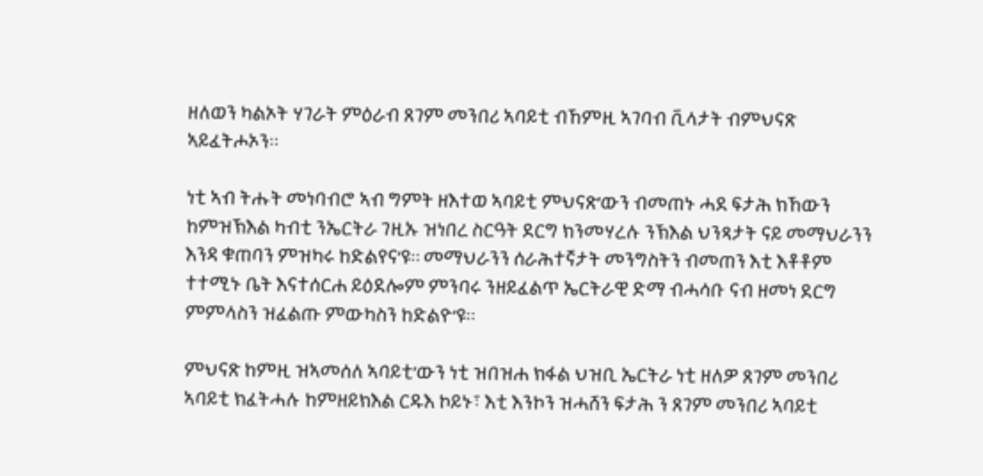ዘለወን ካልኦት ሃገራት ምዕራብ ጸገም መንበሪ ኣባይቲ ብኸምዚ ኣገባብ ቪላታት ብምህናጽ ኣይፈትሖኦን።

ነቲ ኣብ ትሑት መነባብሮ ኣብ ግምት ዘእተወ ኣባይቲ ምህናጽ’ውን ብመጠኑ ሓደ ፍታሕ ክኸውን ከምዝኽእል ካብቲ ንኤርትራ ገዚኡ ዝነበረ ስርዓት ደርግ ክንመሃረሉ ንኽእል ህንጻታት ናይ መማህራንን እንዳ ቁጠባን ምዝካሩ ከድልየና’ዩ። መማህራንን ሰራሕተኛታት መንግስትን ብመጠን እቲ እቶቶም ተተሚኑ ቤት እናተሰርሐ ይዕደሎም ምንባሩ ንዘይፈልጥ ኤርትራዊ ድማ ብሓሳቡ ናብ ዘመነ ደርግ ምምላስን ዝፈልጡ ምውካስን ከድልዮ’ዩ።

ምህናጽ ከምዚ ዝኣመሰለ ኣባይቲ’ውን ነቲ ዝበዝሐ ክፋል ህዝቢ ኤርትራ ነቲ ዘለዎ ጸገም መንበሪ ኣባይቲ ክፈትሓሉ ከምዘይክእል ርዱእ ኮይኑ፣ እቲ እንኮን ዝሓሸን ፍታሕ ን ጸገም መንበሪ ኣባይቲ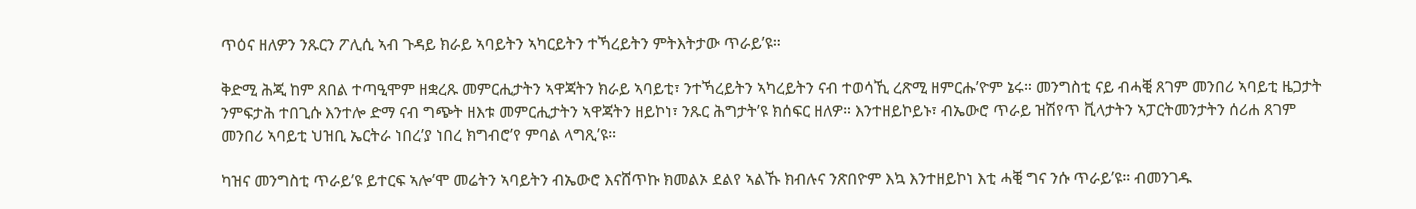ጥዕና ዘለዎን ንጹርን ፖሊሲ ኣብ ጉዳይ ክራይ ኣባይትን ኣካርይትን ተኻረይትን ምትእትታው ጥራይ’ዩ።

ቅድሚ ሕጂ ከም ጸበል ተጣዒሞም ዘቋረጹ መምርሒታትን ኣዋጃትን ክራይ ኣባይቲ፣ ንተኻረይትን ኣካረይትን ናብ ተወሳኺ ረጽሚ ዘምርሑ’ዮም ኔሩ። መንግስቲ ናይ ብሓቒ ጸገም መንበሪ ኣባይቲ ዜጋታት ንምፍታሕ ተበጊሱ እንተሎ ድማ ናብ ግጭት ዘእቱ መምርሒታትን ኣዋጃትን ዘይኮነ፣ ንጹር ሕግታት’ዩ ክሰፍር ዘለዎ። እንተዘይኮይኑ፣ ብኤውሮ ጥራይ ዝሽየጥ ቪላታትን ኣፓርትመንታትን ሰሪሐ ጸገም መንበሪ ኣባይቲ ህዝቢ ኤርትራ ነበረ’ያ ነበረ ክግብሮ’የ ምባል ላግጺ’ዩ።

ካዝና መንግስቲ ጥራይ’ዩ ይተርፍ ኣሎ’ሞ መሬትን ኣባይትን ብኤውሮ እናሸጥኩ ክመልኦ ደልየ ኣልኹ ክብሉና ንጽበዮም እኳ እንተዘይኮነ እቲ ሓቒ ግና ንሱ ጥራይ’ዩ። ብመንገዱ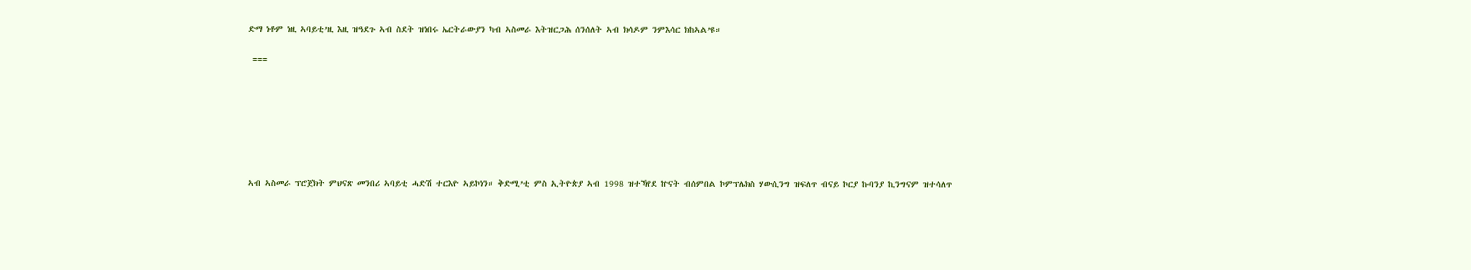ድማ ነቶም ነዚ ኣባይቲ’ዚ እዚ ዝዓደጉ ኣብ ስደት ዝነበሩ ኤርትራውያን ካብ ኣስመራ እትዝርጋሕ ሰንሰለት ኣብ ክሳዶም ንምእሳር ክከኣል’ዩ።

 ===







ኣብ ኣስመራ ፕሮጀክት ምህናጽ መንበሪ ኣባይቲ ሓድሽ ተርእዮ ኣይኮነን። ቅድሚ’ቲ ምስ ኢትዮጵያ ኣብ 1998 ዝተኻየደ ኵናት ብሰምበል ኮምፕሌክስ ሃውሲንግ ዝፍለጥ ብናይ ኮርያ ኩባንያ ኪንግናም ዝተሳለጥ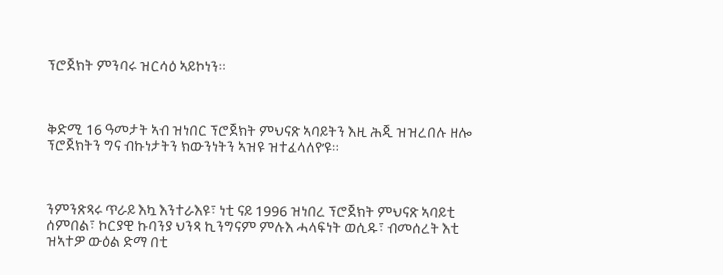ፕሮጀክት ምንባሩ ዝርሳዕ ኣይኮነን።



ቅድሚ 16 ዓመታት ኣብ ዝነበር ፕሮጀክት ምህናጽ ኣባይትን እዚ ሕጂ ዝዝረበሉ ዘሎ ፕሮጀክትን ግና ብኩነታትን ክውንነትን ኣዝዩ ዝተፈላለየ’ዩ።



ንምንጽጻሩ ጥራይ እኳ እንተራእዩ፣ ነቲ ናይ 1996 ዝነበረ ፕሮጀክት ምህናጽ ኣባይቲ ሰምበል፣ ኮርያዊ ኩባንያ ህንጻ ኪንግናም ምሉእ ሓላፍነት ወሲዱ፣ ብመሰረት እቲ ዝኣተዎ ውዕል ድማ በቲ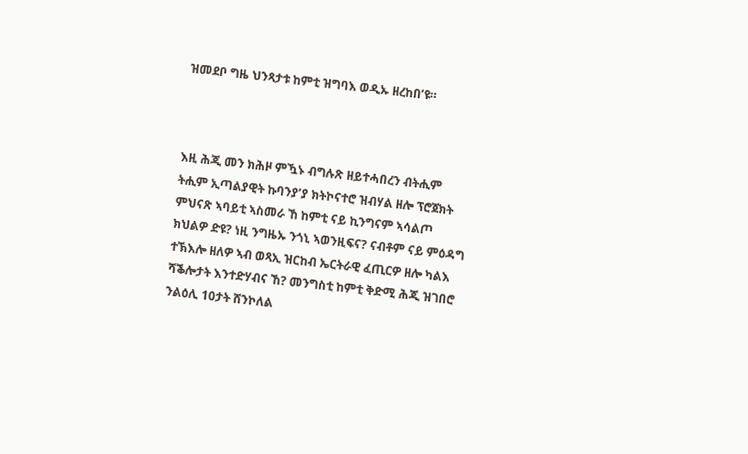ዝመደቦ ግዜ ህንጻታቱ ከምቲ ዝግባእ ወዲኡ ዘረከበ’ዩ።



እዚ ሕጂ መን ክሕዞ ምዃኑ ብግሉጽ ዘይተሓበረን ብትሒም ትሒም ኢጣልያዊት ኩባንያ’ያ ክትኮናተሮ ዝብሃል ዘሎ ፕሮጀክት ምህናጽ ኣባይቲ ኣስመራ ኸ ከምቲ ናይ ኪንግናም ኣሳልጦ ክህልዎ ድዩ? ነዚ ንግዜኡ ንጎኒ ኣወንዚፍና? ናብቶም ናይ ምዕዳግ ተኽእሎ ዘለዎ ኣብ ወጻኢ ዝርከብ ኤርትራዊ ፈጢርዎ ዘሎ ካልእ ሻቕሎታት እንተድሃብና ኸ? መንግስቲ ከምቲ ቅድሚ ሕጂ ዝገበሮ ንልዕሊ 10ታት ሸንኮለል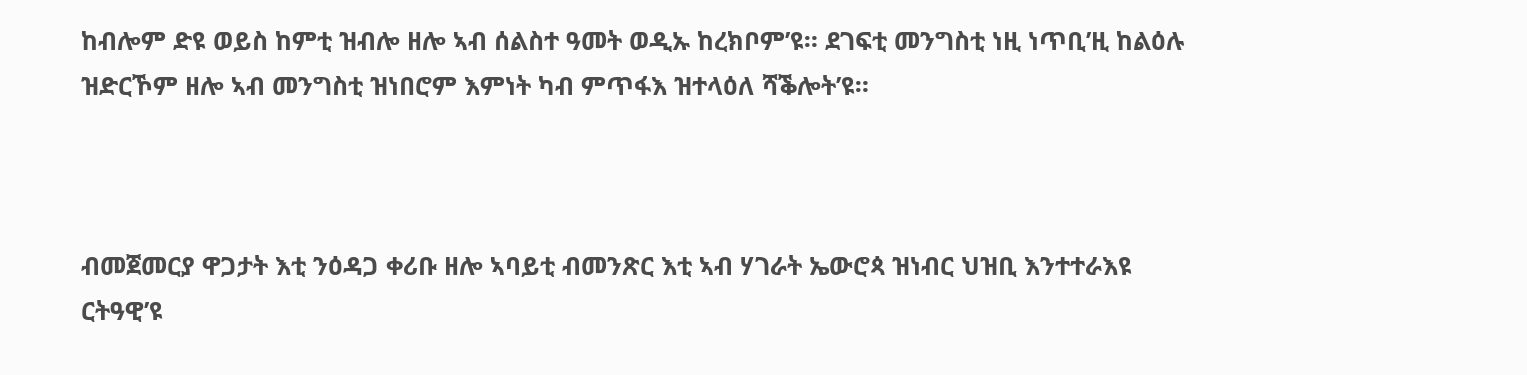ከብሎም ድዩ ወይስ ከምቲ ዝብሎ ዘሎ ኣብ ሰልስተ ዓመት ወዲኡ ከረክቦም’ዩ። ደገፍቲ መንግስቲ ነዚ ነጥቢ’ዚ ከልዕሉ ዝድርኾም ዘሎ ኣብ መንግስቲ ዝነበሮም እምነት ካብ ምጥፋእ ዝተላዕለ ሻቕሎት’ዩ።



ብመጀመርያ ዋጋታት እቲ ንዕዳጋ ቀሪቡ ዘሎ ኣባይቲ ብመንጽር እቲ ኣብ ሃገራት ኤውሮጳ ዝነብር ህዝቢ እንተተራእዩ ርትዓዊ’ዩ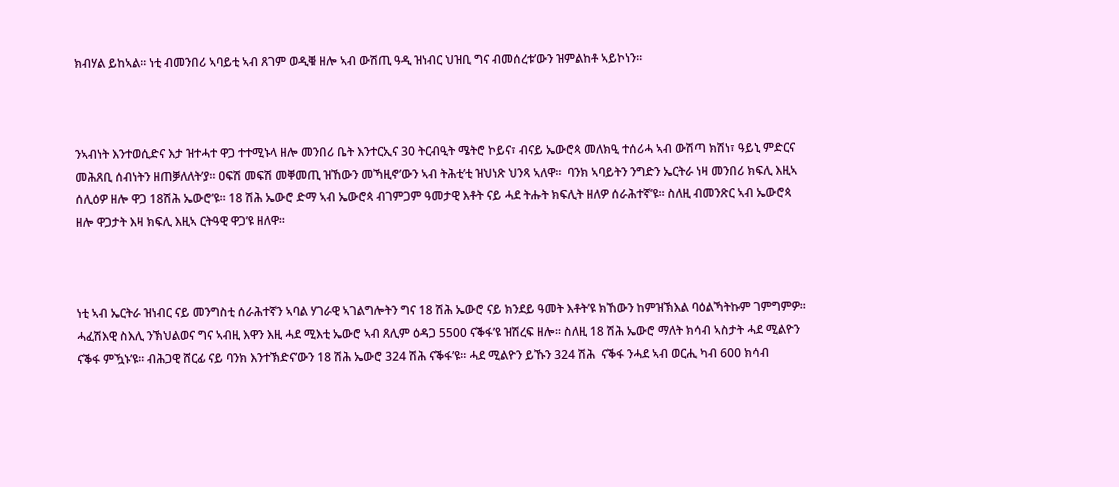ክብሃል ይከኣል። ነቲ ብመንበሪ ኣባይቲ ኣብ ጸገም ወዲቑ ዘሎ ኣብ ውሽጢ ዓዲ ዝነብር ህዝቢ ግና ብመሰረቱ’ውን ዝምልከቶ ኣይኮነን።



ንኣብነት እንተወሲድና እታ ዝተሓተ ዋጋ ተተሚኑላ ዘሎ መንበሪ ቤት እንተርኢና 30 ትርብዒት ሜትሮ ኮይና፣ ብናይ ኤውሮጳ መለክዒ ተሰሪሓ ኣብ ውሽጣ ክሽነ፣ ዓይኒ ምድርና መሕጸቢ ሰብነትን ዘጠቓለለት’ያ። ዐፍሽ መፍሽ መቐመጢ ዝኸውን መኻዚኖ’ውን ኣብ ትሕቲ’ቲ ዝህነጽ ህንጻ ኣለዋ።  ባንክ ኣባይትን ንግድን ኤርትራ ነዛ መንበሪ ክፍሊ እዚኣ ሰሊዕዎ ዘሎ ዋጋ 18ሽሕ ኤውሮ’ዩ። 18 ሽሕ ኤውሮ ድማ ኣብ ኤውሮጳ ብገምጋም ዓመታዊ እቶት ናይ ሓደ ትሑት ክፍሊት ዘለዎ ሰራሕተኛ’ዩ። ስለዚ ብመንጽር ኣብ ኤውሮጳ ዘሎ ዋጋታት እዛ ክፍሊ እዚኣ ርትዓዊ ዋጋ’ዩ ዘለዋ።



ነቲ ኣብ ኤርትራ ዝነብር ናይ መንግስቲ ሰራሕተኛን ኣባል ሃገራዊ ኣገልግሎትን ግና 18 ሽሕ ኤውሮ ናይ ክንደይ ዓመት እቶት’ዩ ክኸውን ከምዝኽእል ባዕልኻትኩም ገምግምዎ። ሓፈሽእዊ ስእሊ ንኽህልወና ግና ኣብዚ እዋን እዚ ሓደ ሚእቲ ኤውሮ ኣብ ጸሊም ዕዳጋ 5500 ናቕፋ’ዩ ዝሽረፍ ዘሎ። ስለዚ 18 ሽሕ ኤውሮ ማለት ክሳብ ኣስታት ሓደ ሚልዮን ናቕፋ ምዃኑ’ዩ። ብሕጋዊ ሸርፊ ናይ ባንክ እንተኽድና’ውን 18 ሽሕ ኤውሮ 324 ሽሕ ናቕፋ’ዩ። ሓደ ሚልዮን ይኹን 324 ሽሕ  ናቕፋ ንሓደ ኣብ ወርሒ ካብ 600 ክሳብ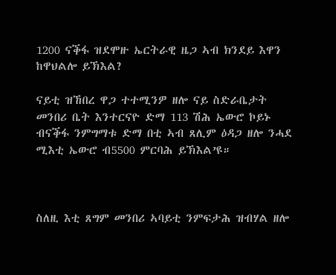1200 ናቕፋ ዝደሞዙ ኤርትራዊ ዜጋ ኣብ ክንደይ እዋን ከዋህልሎ ይኽእል?

ናይቲ ዝኸበረ ዋጋ ተተሚንዎ ዘሎ ናይ ስድራቤታት መንበሪ ቤት እንተርናዮ ድማ 113 ሽሕ ኤውሮ ኮይኑ ብናቕፋ ንምግማቱ ድማ በቲ ኣብ ጸሊም ዕዳጋ ዘሎ ንሓደ ሚእቲ ኤውሮ ብ5500 ምርባሕ ይኽእል’ዩ።



ስለዚ እቲ ጸግም መንበሪ ኣባይቲ ንምፍታሕ ዝብሃል ዘሎ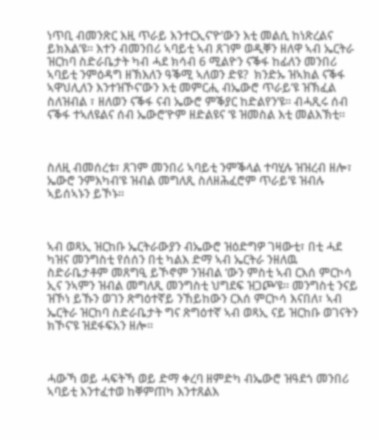ነጥቢ ብመንጽር እዚ ጥራይ እንተርኢና’ዮ’ውን እቲ መልሲ ከነጽረልና ይክእል’ዩ። እተን ብመንበሪ ኣባይቲ ኣብ ጸገም ወዲቐን ዘለዋ ኣብ ኤርትራ ዝርከባ ስድራቤታት ካብ ሓደ ክሳብ 6 ሚልዮን ናቕፋ ከፊለን መንበሪ ኣባይቲ ንምዕዳግ ዘኽእለን ዓቕሚ ኣለወን ድዩ?  ክንድኡ ዝኣክል ናቕፋ ኣዋህሊለን እንተዝኾና’ውን እቲ መምርሒ ብኤውሮ ጥራይ’ዩ ዝኽፈል ስለዝብል ፣ ዘለወን ናቕፋ ናብ ኤውሮ ምቕያር ከድልየን’ዩ። ብሓጺሩ ሰብ ናቕፋ ተኣለዩልና ሰብ ኤውሮ’ዮም ዘድልዩና ‘ዩ ዝመስል እቲ መልእኽቲ።



ስለዚ ብመሰረቱ፣ ጸገም መንበሪ ኣባይቲ ንምቕላል ተባሂሉ ዝዝረብ ዘሎ፣ ኤውሮ ንምእካብ’ዩ ዝብል መግለጺ ስለዘሕፈሮም ጥራይ’ዩ ዝብሉ ኣይሰኣኑን ይኾኑ።



ኣብ ወጻኢ ዝርከቡ ኤርትራውያን ብኤውሮ ዝዕድግዎ ገዛውቲ፣ በቲ ሓደ ካዝና መንግስቲ የሰሰን በቲ ካልእ ድማ ኣብ ኤርትራ ንዘለዉ ስድራቤታቶም መጸግዒ ይኾኖም ንዝብል ‘ውን ምስቲ ኣብ ርእሰ ምርኮሳ ኢና ንኣምን ዝብል መግለጺ መንግስቲ ህግደፍ ዝጋጮ’ዩ። መንግስቲ ንናይ ዝኾነ ይኹን ወገን ጽግዕተኛይ ንኸይከውን ርእሰ ምርኮሳ እናበለ፣ ኣብ ኤርትራ ዝርከባ ስድራቤታት ግና ጽግዕተኛ ኣብ ወጻኢ ናይ ዝርከቡ ወገናትን ክኾና’ዩ ዝደፋፍአን ዘሎ።



ሓውኻ ወይ ሓፍትኻ ወይ ድማ ቀረባ ዘምድካ ብኤውሮ ዝዓደጎ መንበሪ ኣባይቲ እንተፈተወ ከቐምጠካ እንተጸልእ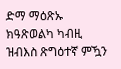ድማ ማዕጽኡ ክዓጽወልካ ካብዚ ዝብእስ ጽግዕተኛ ምዃን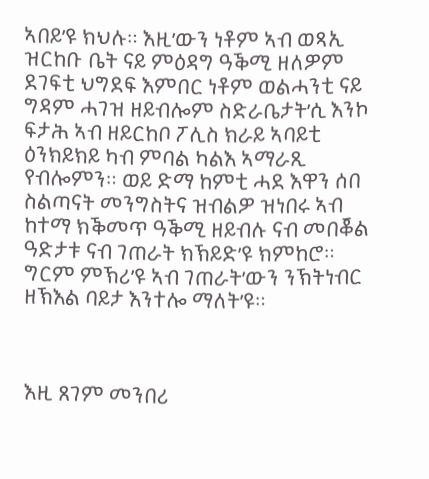ኣበይ’ዩ ክህሉ። እዚ’ውን ነቶም ኣብ ወጻኢ ዝርከቡ ቤት ናይ ምዕዳግ ዓቕሚ ዘለዎም ደገፍቲ ህግደፍ እምበር ነቶም ወልሓንቲ ናይ ግዳም ሓገዝ ዘይብሎም ስድራቤታት’ሲ እንኮ ፍታሕ ኣብ ዘይርከቦ ፖሊስ ክራይ ኣባይቲ ዕንክይክይ ካብ ምባል ካልእ ኣማራጺ የብሎምን። ወይ ድማ ከምቲ ሓደ እዋን ሰበ ስልጣናት መንግስትና ዝብልዎ ዝነበሩ ኣብ ከተማ ክቕመጥ ዓቕሚ ዘይብሉ ናብ መበቖል ዓድታቱ ናብ ገጠራት ክኽይድ’ዩ ክምከሮ። ግርም ምኽሪ’ዩ ኣብ ገጠራት’ውን ንኽትነብር ዘኽእል ባይታ እንተሎ ማለት’ዩ።



እዚ ጸገም መንበሪ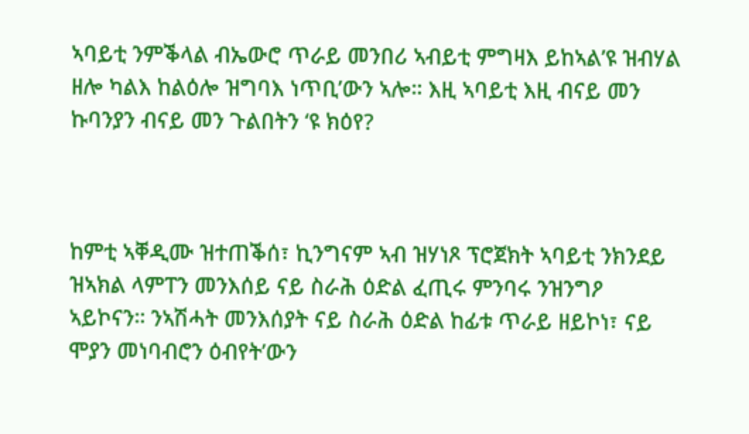ኣባይቲ ንምቕላል ብኤውሮ ጥራይ መንበሪ ኣብይቲ ምግዛእ ይከኣል’ዩ ዝብሃል ዘሎ ካልእ ከልዕሎ ዝግባእ ነጥቢ’ውን ኣሎ። እዚ ኣባይቲ እዚ ብናይ መን ኩባንያን ብናይ መን ጉልበትን ‘ዩ ክዕየ?



ከምቲ ኣቐዲሙ ዝተጠቕሰ፣ ኪንግናም ኣብ ዝሃነጾ ፕሮጀክት ኣባይቲ ንክንደይ ዝኣክል ላምፐን መንእሰይ ናይ ስራሕ ዕድል ፈጢሩ ምንባሩ ንዝንግዖ ኣይኮናን። ንኣሽሓት መንእሰያት ናይ ስራሕ ዕድል ከፊቱ ጥራይ ዘይኮነ፣ ናይ ሞያን መነባብሮን ዕብየት’ውን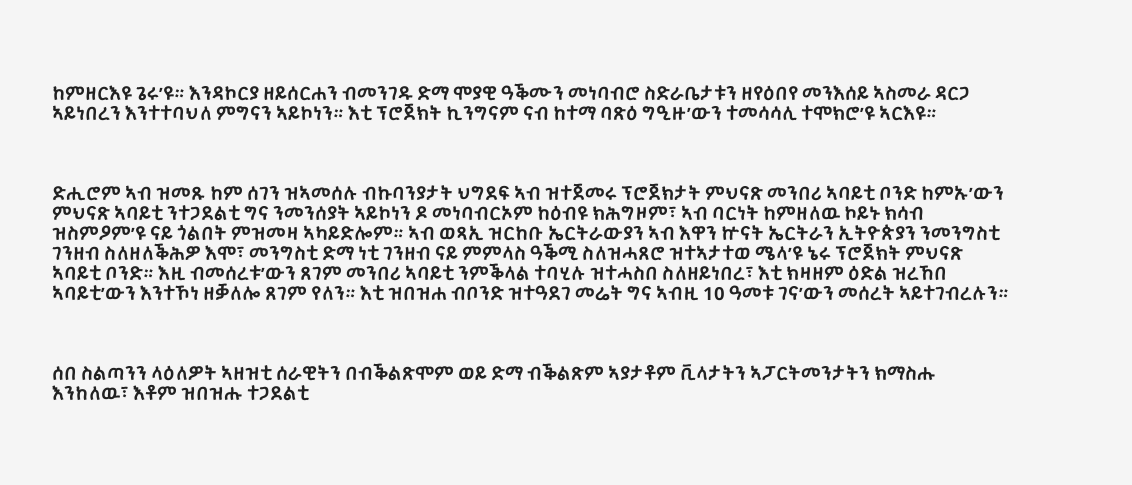ከምዘርእዩ ጌሩ’ዩ። እንዳኮርያ ዘይሰርሐን ብመንገዱ ድማ ሞያዊ ዓቕሙን መነባብሮ ስድራቤታቱን ዘየዕበየ መንእሰይ ኣስመራ ዳርጋ ኣይነበረን እንተተባህለ ምግናን ኣይኮነን። እቲ ፕሮጀክት ኪንግናም ናብ ከተማ ባጽዕ ግዒዙ’ውን ተመሳሳሊ ተሞክሮ’ዩ ኣርእዩ።



ድሒሮም ኣብ ዝመጹ ከም ሰገን ዝኣመሰሉ ብኩባንያታት ህግደፍ ኣብ ዝተጀመሩ ፕሮጀክታት ምህናጽ መንበሪ ኣባይቲ ቦንድ ከምኡ’ውን ምህናጽ ኣባይቲ ንተጋደልቲ ግና ንመንሰያት ኣይኮነን ዶ መነባብርኦም ከዕብዩ ክሕግዞም፣ ኣብ ባርነት ከምዘለዉ ኮይኑ ክሳብ ዝስምዖም’ዩ ናይ ጎልበት ምዝመዛ ኣካይድሎም። ኣብ ወጻኢ ዝርከቡ ኤርትራውያን ኣብ እዋን ኵናት ኤርትራን ኢትዮጵያን ንመንግስቲ ገንዘብ ስለዘለቕሕዎ እሞ፣ መንግስቲ ድማ ነቲ ገንዘብ ናይ ምምላስ ዓቕሚ ስለዝሓጸሮ ዝተኣታተወ ሜላ’ዩ ኔሩ ፕሮጀክት ምህናጽ ኣባይቲ ቦንድ። እዚ ብመሰረቱ’ውን ጸገም መንበሪ ኣባይቲ ንምቕላል ተባሂሉ ዝተሓስበ ስለዘይነበረ፣ እቲ ክዛዘም ዕድል ዝረኸበ ኣባይቲ’ውን እንተኾነ ዘቓለሎ ጸገም የለን። እቲ ዝበዝሐ ብቦንድ ዝተዓደገ መሬት ግና ኣብዚ 10 ዓመቱ ገና’ውን መሰረት ኣይተገብረሉን።



ሰበ ስልጣንን ላዕለዎት ኣዘዝቲ ሰራዊትን በብቕልጽሞም ወይ ድማ ብቕልጽም ኣያታቶም ቪላታትን ኣፓርትመንታትን ክማስሑ እንከለዉ፣ እቶም ዝበዝሑ ተጋደልቲ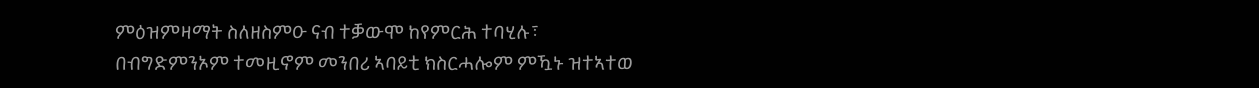ምዕዝምዛማት ስለዘስምዑ ናብ ተቓውሞ ከየምርሕ ተባሂሉ፣ በብግድምንኦም ተመዚኖም መንበሪ ኣባይቲ ክስርሓሎም ምዃኑ ዝተኣተወ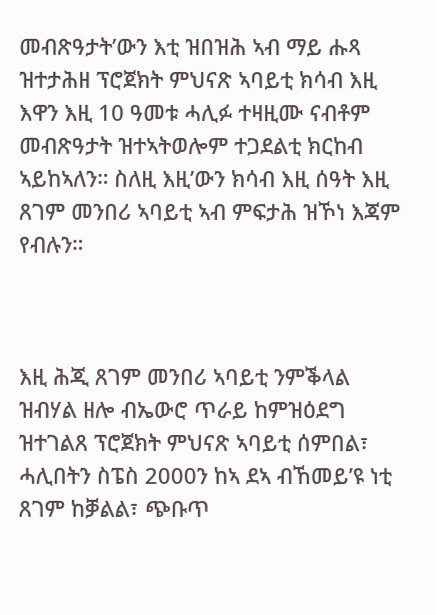መብጽዓታት’ውን እቲ ዝበዝሕ ኣብ ማይ ሑጻ ዝተታሕዘ ፕሮጀክት ምህናጽ ኣባይቲ ክሳብ እዚ እዋን እዚ 10 ዓመቱ ሓሊፉ ተዛዚሙ ናብቶም መብጽዓታት ዝተኣትወሎም ተጋደልቲ ክርከብ ኣይከኣለን። ስለዚ እዚ’ውን ክሳብ እዚ ሰዓት እዚ ጸገም መንበሪ ኣባይቲ ኣብ ምፍታሕ ዝኾነ እጃም የብሉን።



እዚ ሕጂ ጸገም መንበሪ ኣባይቲ ንምቕላል ዝብሃል ዘሎ ብኤውሮ ጥራይ ከምዝዕደግ ዝተገልጸ ፕሮጀክት ምህናጽ ኣባይቲ ሰምበል፣ ሓሊበትን ስፔስ 2000ን ከኣ ደኣ ብኸመይ’ዩ ነቲ ጸገም ከቓልል፣ ጭቡጥ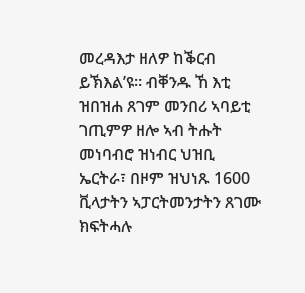መረዳእታ ዘለዎ ከቕርብ ይኽእል’ዩ። ብቐንዱ ኸ እቲ ዝበዝሐ ጸገም መንበሪ ኣባይቲ ገጢምዎ ዘሎ ኣብ ትሑት መነባብሮ ዝነብር ህዝቢ ኤርትራ፣ በዞም ዝህነጹ 1600 ቪላታትን ኣፓርትመንታትን ጸገሙ ክፍትሓሉ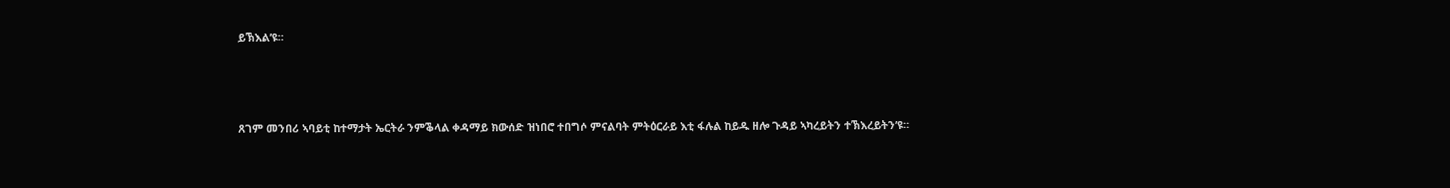ይኽእል’ዩ።



ጸገም መንበሪ ኣባይቲ ከተማታት ኤርትራ ንምቕላል ቀዳማይ ክውሰድ ዝነበሮ ተበግሶ ምናልባት ምትዕርራይ እቲ ፋሉል ከይዱ ዘሎ ጉዳይ ኣካረይትን ተኽእረይትን’ዩ።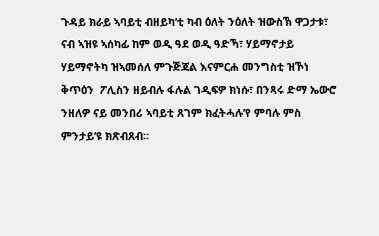ጉዳይ ክራይ ኣባይቲ ብዘይካ’ቲ ካብ ዕለት ንዕለት ዝውስኽ ዋጋታቱ፣ ናብ ኣዝዩ ኣሰካፊ ከም ወዲ ዓደ ወዲ ዓድኻ፣ ሃይማኖታይ ሃይማኖትካ ዝኣመሰለ ምጉጅጃል እናምርሐ መንግስቲ ዝኾነ ቅጥዕን  ፖሊስን ዘይብሉ ፋሉል ገዲፍዎ ክነሱ፣ በንጻሩ ድማ ኤውሮ ንዘለዎ ናይ መንበሪ ኣባይቲ ጸገም ክፈትሓሉ’የ ምባሉ ምስ ምንታይ’ዩ ክጽብጸብ።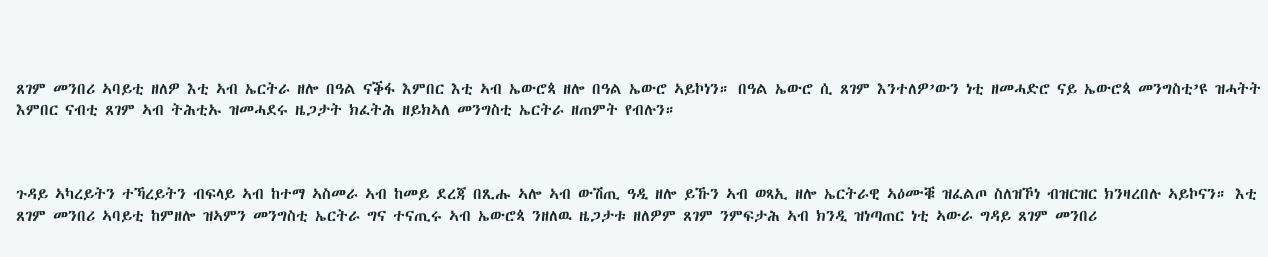ጸገም መንበሪ ኣባይቲ ዘለዎ እቲ ኣብ ኤርትራ ዘሎ በዓል ናቕፋ እምበር እቲ ኣብ ኤውሮጳ ዘሎ በዓል ኤውሮ ኣይኮነን። በዓል ኤውሮ ሲ ጸገም እንተለዎ’ውን ነቲ ዘመሓድሮ ናይ ኤውሮጳ መንግስቲ’ዩ ዝሓትት እምበር ናብቲ ጸገም ኣብ ትሕቲኡ ዝመሓደሩ ዜጋታት ክፈትሕ ዘይክኣለ መንግስቲ ኤርትራ ዘጠምት የብሉን።



ጉዳይ ኣካረይትን ተኻረይትን ብፍላይ ኣብ ከተማ ኣስመራ ኣብ ከመይ ደረጃ በጺሑ ኣሎ ኣብ ውሽጢ ዓዲ ዘሎ ይኹን ኣብ ወጻኢ ዘሎ ኤርትራዊ ኣዕሙቑ ዝፈልጦ ስለዝኾነ ብዝርዝር ክንዛረበሉ ኣይኮናን። እቲ ጸገም መንበሪ ኣባይቲ ከምዘሎ ዝኣምን መንግስቲ ኤርትራ ግና ተናጢሩ ኣብ ኤውሮጳ ንዘለዉ ዜጋታቱ ዘለዎም ጸገም ንምፍታሕ ኣብ ክንዲ ዝነጣጠር ነቲ ኣውራ ግዳይ ጸገም መንበሪ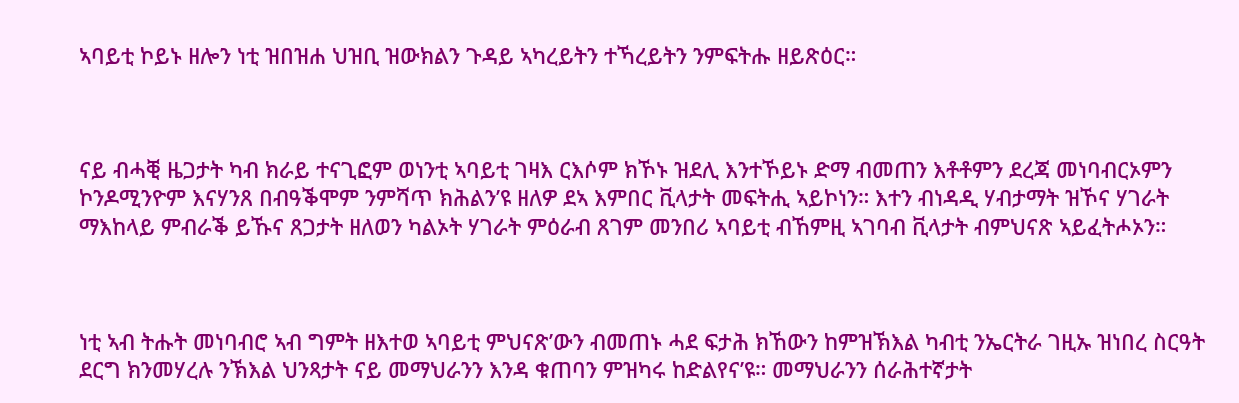ኣባይቲ ኮይኑ ዘሎን ነቲ ዝበዝሐ ህዝቢ ዝውክልን ጉዳይ ኣካረይትን ተኻረይትን ንምፍትሑ ዘይጽዕር።



ናይ ብሓቒ ዜጋታት ካብ ክራይ ተናጊፎም ወነንቲ ኣባይቲ ገዛእ ርእሶም ክኾኑ ዝደሊ እንተኾይኑ ድማ ብመጠን እቶቶምን ደረጃ መነባብርኦምን ኮንዶሚንዮም እናሃንጸ በብዓቕሞም ንምሻጥ ክሕልን’ዩ ዘለዎ ደኣ እምበር ቪላታት መፍትሒ ኣይኮነን። እተን ብነዳዲ ሃብታማት ዝኾና ሃገራት ማእከላይ ምብራቕ ይኹና ጸጋታት ዘለወን ካልኦት ሃገራት ምዕራብ ጸገም መንበሪ ኣባይቲ ብኸምዚ ኣገባብ ቪላታት ብምህናጽ ኣይፈትሖኦን።



ነቲ ኣብ ትሑት መነባብሮ ኣብ ግምት ዘእተወ ኣባይቲ ምህናጽ’ውን ብመጠኑ ሓደ ፍታሕ ክኸውን ከምዝኽእል ካብቲ ንኤርትራ ገዚኡ ዝነበረ ስርዓት ደርግ ክንመሃረሉ ንኽእል ህንጻታት ናይ መማህራንን እንዳ ቁጠባን ምዝካሩ ከድልየና’ዩ። መማህራንን ሰራሕተኛታት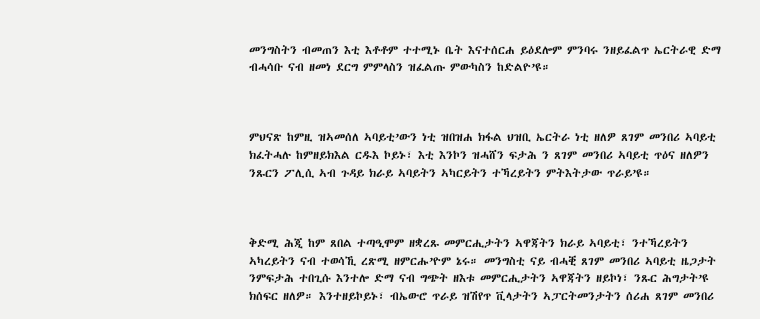መንግስትን ብመጠን እቲ እቶቶም ተተሚኑ ቤት እናተሰርሐ ይዕደሎም ምንባሩ ንዘይፈልጥ ኤርትራዊ ድማ ብሓሳቡ ናብ ዘመነ ደርግ ምምላስን ዝፈልጡ ምውካስን ከድልዮ’ዩ።



ምህናጽ ከምዚ ዝኣመሰለ ኣባይቲ’ውን ነቲ ዝበዝሐ ክፋል ህዝቢ ኤርትራ ነቲ ዘለዎ ጸገም መንበሪ ኣባይቲ ክፈትሓሉ ከምዘይክእል ርዱእ ኮይኑ፣ እቲ እንኮን ዝሓሸን ፍታሕ ን ጸገም መንበሪ ኣባይቲ ጥዕና ዘለዎን ንጹርን ፖሊሲ ኣብ ጉዳይ ክራይ ኣባይትን ኣካርይትን ተኻረይትን ምትእትታው ጥራይ’ዩ።



ቅድሚ ሕጂ ከም ጸበል ተጣዒሞም ዘቋረጹ መምርሒታትን ኣዋጃትን ክራይ ኣባይቲ፣ ንተኻረይትን ኣካረይትን ናብ ተወሳኺ ረጽሚ ዘምርሑ’ዮም ኔሩ። መንግስቲ ናይ ብሓቒ ጸገም መንበሪ ኣባይቲ ዜጋታት ንምፍታሕ ተበጊሱ እንተሎ ድማ ናብ ግጭት ዘእቱ መምርሒታትን ኣዋጃትን ዘይኮነ፣ ንጹር ሕግታት’ዩ ክሰፍር ዘለዎ። እንተዘይኮይኑ፣ ብኤውሮ ጥራይ ዝሽየጥ ቪላታትን ኣፓርትመንታትን ሰሪሐ ጸገም መንበሪ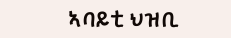ኣባይቲ ህዝቢ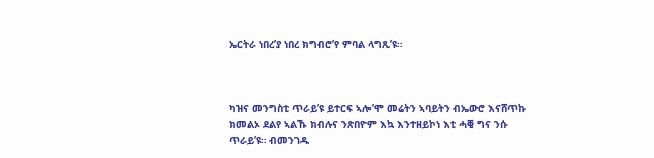ኤርትራ ነበረ’ያ ነበረ ክግብሮ’የ ምባል ላግጺ’ዩ።



ካዝና መንግስቲ ጥራይ’ዩ ይተርፍ ኣሎ’ሞ መሬትን ኣባይትን ብኤውሮ እናሸጥኩ ክመልኦ ደልየ ኣልኹ ክብሉና ንጽበዮም እኳ እንተዘይኮነ እቲ ሓቒ ግና ንሱ ጥራይ’ዩ። ብመንገዱ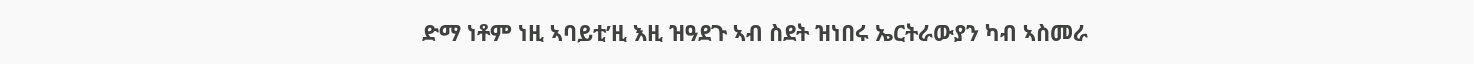ድማ ነቶም ነዚ ኣባይቲ’ዚ እዚ ዝዓደጉ ኣብ ስደት ዝነበሩ ኤርትራውያን ካብ ኣስመራ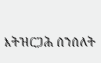እትዝርጋሕ ሰንሰለት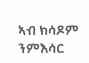ኣብ ክሳዶም ንምእሳር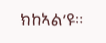ክከኣል’ዩ።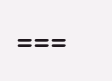===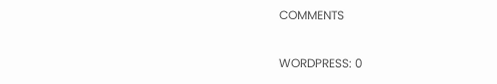COMMENTS

WORDPRESS: 0